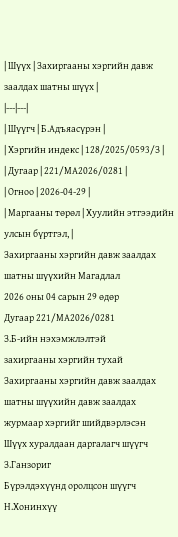| Шүүх | Захиргааны хэргийн давж заалдах шатны шүүх |
|---|---|
| Шүүгч | Б.Адъяасүрэн |
| Хэргийн индекс | 128/2025/0593/З |
| Дугаар | 221/МА2026/0281 |
| Огноо | 2026-04-29 |
| Маргааны төрөл | Хуулийн этгээдийн улсын бүртгэл, |
Захиргааны хэргийн давж заалдах шатны шүүхийн Магадлал
2026 оны 04 сарын 29 өдөр
Дугаар 221/МА2026/0281
З.Б-ийн нэхэмжлэлтэй
захиргааны хэргийн тухай
Захиргааны хэргийн давж заалдах шатны шүүхийн давж заалдах журмаар хэргийг шийдвэрлэсэн
Шүүх хуралдаан даргалагч шүүгч З.Ганзориг
Бүрэлдэхүүнд оролцсон шүүгч Н.Хонинхүү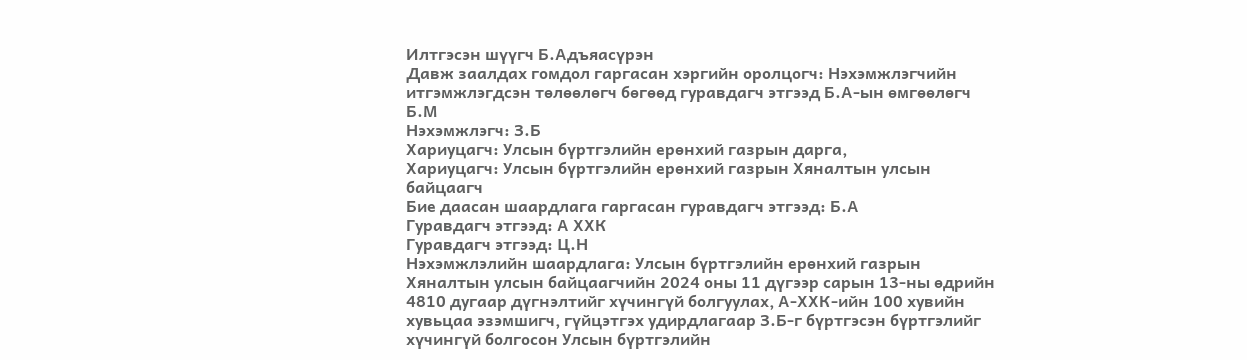Илтгэсэн шүүгч Б.Адъяасүрэн
Давж заалдах гомдол гаргасан хэргийн оролцогч: Нэхэмжлэгчийн итгэмжлэгдсэн төлөөлөгч бөгөөд гуравдагч этгээд Б.А-ын өмгөөлөгч Б.М
Нэхэмжлэгч: З.Б
Хариуцагч: Улсын бүртгэлийн ерөнхий газрын дарга,
Хариуцагч: Улсын бүртгэлийн ерөнхий газрын Хяналтын улсын байцаагч
Бие даасан шаардлага гаргасан гуравдагч этгээд: Б.А
Гуравдагч этгээд: А ХХК
Гуравдагч этгээд: Ц.Н
Нэхэмжлэлийн шаардлага: Улсын бүртгэлийн ерөнхий газрын Хяналтын улсын байцаагчийн 2024 оны 11 дүгээр сарын 13-ны өдрийн 4810 дугаар дүгнэлтийг хүчингүй болгуулах, А-ХХК-ийн 100 хувийн хувьцаа эзэмшигч, гүйцэтгэх удирдлагаар З.Б-г бүртгэсэн бүртгэлийг хүчингүй болгосон Улсын бүртгэлийн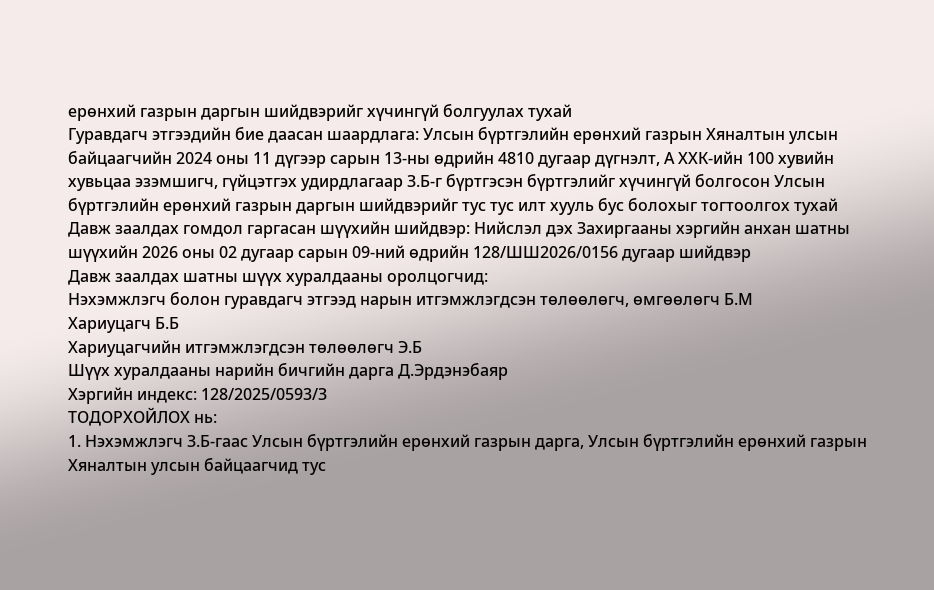ерөнхий газрын даргын шийдвэрийг хүчингүй болгуулах тухай
Гуравдагч этгээдийн бие даасан шаардлага: Улсын бүртгэлийн ерөнхий газрын Хяналтын улсын байцаагчийн 2024 оны 11 дүгээр сарын 13-ны өдрийн 4810 дугаар дүгнэлт, А ХХК-ийн 100 хувийн хувьцаа эзэмшигч, гүйцэтгэх удирдлагаар З.Б-г бүртгэсэн бүртгэлийг хүчингүй болгосон Улсын бүртгэлийн ерөнхий газрын даргын шийдвэрийг тус тус илт хууль бус болохыг тогтоолгох тухай
Давж заалдах гомдол гаргасан шүүхийн шийдвэр: Нийслэл дэх Захиргааны хэргийн анхан шатны шүүхийн 2026 оны 02 дугаар сарын 09-ний өдрийн 128/ШШ2026/0156 дугаар шийдвэр
Давж заалдах шатны шүүх хуралдааны оролцогчид:
Нэхэмжлэгч болон гуравдагч этгээд нарын итгэмжлэгдсэн төлөөлөгч, өмгөөлөгч Б.М
Хариуцагч Б.Б
Хариуцагчийн итгэмжлэгдсэн төлөөлөгч Э.Б
Шүүх хуралдааны нарийн бичгийн дарга Д.Эрдэнэбаяр
Хэргийн индекс: 128/2025/0593/З
ТОДОРХОЙЛОХ нь:
1. Нэхэмжлэгч З.Б-гаас Улсын бүртгэлийн ерөнхий газрын дарга, Улсын бүртгэлийн ерөнхий газрын Хяналтын улсын байцаагчид тус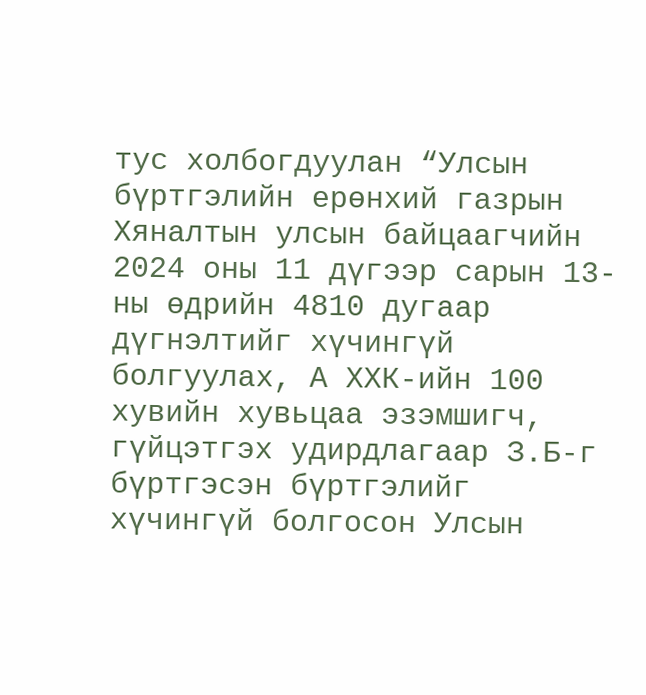тус холбогдуулан “Улсын бүртгэлийн ерөнхий газрын Хяналтын улсын байцаагчийн 2024 оны 11 дүгээр сарын 13-ны өдрийн 4810 дугаар дүгнэлтийг хүчингүй болгуулах, А ХХК-ийн 100 хувийн хувьцаа эзэмшигч, гүйцэтгэх удирдлагаар З.Б-г бүртгэсэн бүртгэлийг хүчингүй болгосон Улсын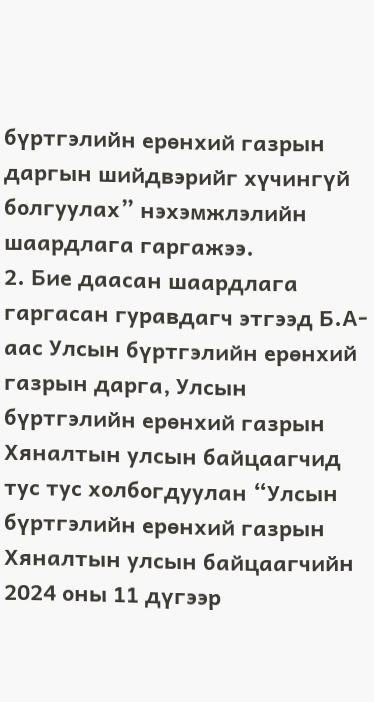бүртгэлийн ерөнхий газрын даргын шийдвэрийг хүчингүй болгуулах” нэхэмжлэлийн шаардлага гаргажээ.
2. Бие даасан шаардлага гаргасан гуравдагч этгээд Б.А-аас Улсын бүртгэлийн ерөнхий газрын дарга, Улсын бүртгэлийн ерөнхий газрын Хяналтын улсын байцаагчид тус тус холбогдуулан “Улсын бүртгэлийн ерөнхий газрын Хяналтын улсын байцаагчийн 2024 оны 11 дүгээр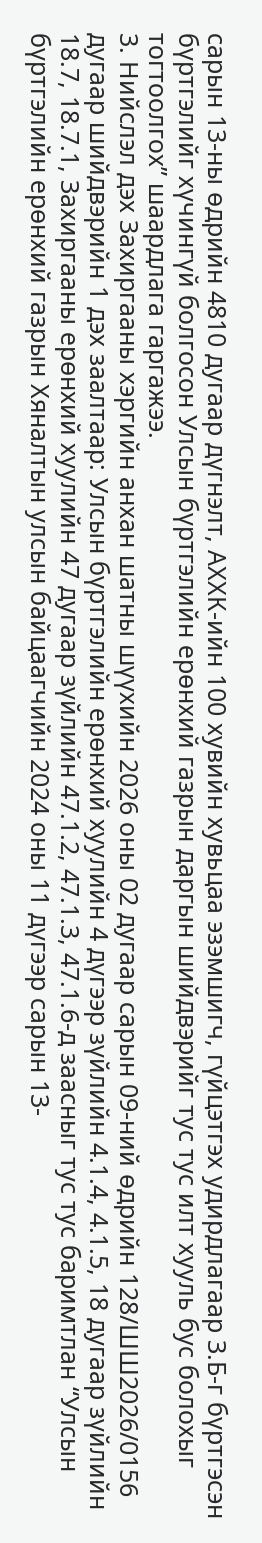сарын 13-ны өдрийн 4810 дугаар дүгнэлт, АХХК-ийн 100 хувийн хувьцаа эзэмшигч, гүйцэтгэх удирдлагаар З.Б-г бүртгэсэн бүртгэлийг хүчингүй болгосон Улсын бүртгэлийн ерөнхий газрын даргын шийдвэрийг тус тус илт хууль бус болохыг тогтоолгох” шаардлага гаргажээ.
3. Нийслэл дэх Захиргааны хэргийн анхан шатны шүүхийн 2026 оны 02 дугаар сарын 09-ний өдрийн 128/ШШ2026/0156 дугаар шийдвэрийн 1 дэх заалтаар: Улсын бүртгэлийн ерөнхий хуулийн 4 дүгээр зүйлийн 4.1.4, 4.1.5, 18 дугаар зүйлийн 18.7, 18.7.1, Захиргааны ерөнхий хуулийн 47 дугаар зүйлийн 47.1.2, 47.1.3, 47.1.6-д заасныг тус тус баримтлан “Улсын бүртгэлийн ерөнхий газрын Хяналтын улсын байцаагчийн 2024 оны 11 дүгээр сарын 13-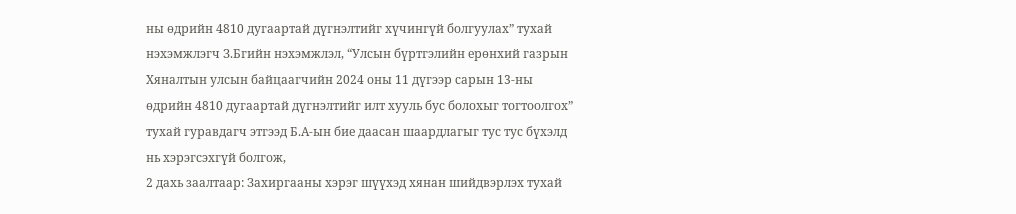ны өдрийн 4810 дугаартай дүгнэлтийг хүчингүй болгуулах” тухай нэхэмжлэгч З.Бгийн нэхэмжлэл, “Улсын бүртгэлийн ерөнхий газрын Хяналтын улсын байцаагчийн 2024 оны 11 дүгээр сарын 13-ны өдрийн 4810 дугаартай дүгнэлтийг илт хууль бус болохыг тогтоолгох” тухай гуравдагч этгээд Б.А-ын бие даасан шаардлагыг тус тус бүхэлд нь хэрэгсэхгүй болгож,
2 дахь заалтаар: Захиргааны хэрэг шүүхэд хянан шийдвэрлэх тухай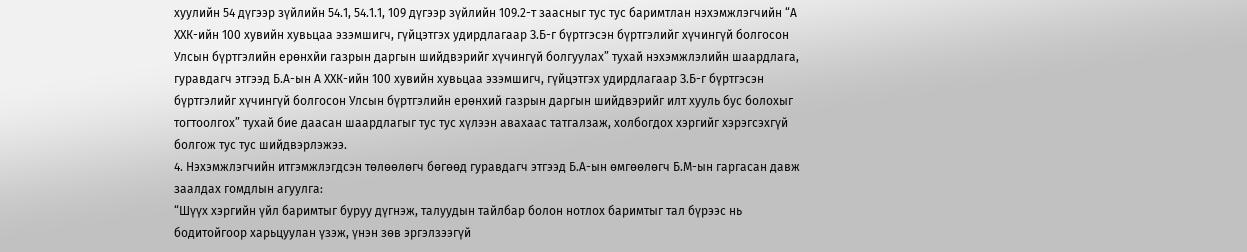хуулийн 54 дүгээр зүйлийн 54.1, 54.1.1, 109 дүгээр зүйлийн 109.2-т заасныг тус тус баримтлан нэхэмжлэгчийн “А ХХК-ийн 100 хувийн хувьцаа эзэмшигч, гүйцэтгэх удирдлагаар З.Б-г бүртгэсэн бүртгэлийг хүчингүй болгосон Улсын бүртгэлийн ерөнхйи газрын даргын шийдвэрийг хүчингүй болгуулах” тухай нэхэмжлэлийн шаардлага, гуравдагч этгээд Б.А-ын А ХХК-ийн 100 хувийн хувьцаа эзэмшигч, гүйцэтгэх удирдлагаар З.Б-г бүртгэсэн бүртгэлийг хүчингүй болгосон Улсын бүртгэлийн ерөнхий газрын даргын шийдвэрийг илт хууль бус болохыг тогтоолгох” тухай бие даасан шаардлагыг тус тус хүлээн авахаас татгалзаж, холбогдох хэргийг хэрэгсэхгүй болгож тус тус шийдвэрлэжээ.
4. Нэхэмжлэгчийн итгэмжлэгдсэн төлөөлөгч бөгөөд гуравдагч этгээд Б.А-ын өмгөөлөгч Б.М-ын гаргасан давж заалдах гомдлын агуулга:
“Шүүх хэргийн үйл баримтыг буруу дүгнэж, талуудын тайлбар болон нотлох баримтыг тал бүрээс нь бодитойгоор харьцуулан үзэж, үнэн зөв эргэлзээгүй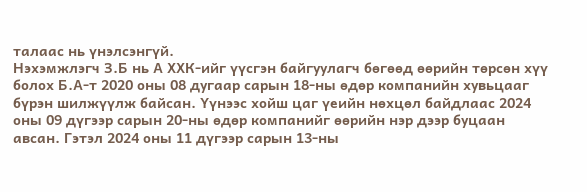талаас нь үнэлсэнгүй.
Нэхэмжлэгч З.Б нь А ХХК-ийг үүсгэн байгуулагч бөгөөд өөрийн төрсөн хүү болох Б.А-т 2020 оны 08 дугаар сарын 18-ны өдөр компанийн хувьцааг бүрэн шилжүүлж байсан. Үүнээс хойш цаг үеийн нөхцөл байдлаас 2024 оны 09 дүгээр сарын 20-ны өдөр компанийг өөрийн нэр дээр буцаан авсан. Гэтэл 2024 оны 11 дүгээр сарын 13-ны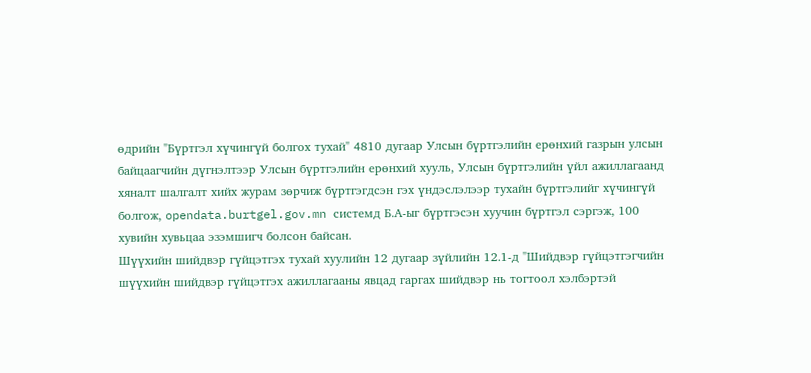өдрийн "Бүртгэл хүчингүй болгох тухай" 4810 дугаар Улсын бүртгэлийн ерөнхий газрын улсын байцаагчийн дүгнэлтээр Улсын бүртгэлийн ерөнхий хууль, Улсын бүртгэлийн үйл ажиллагаанд хяналт шалгалт хийх журам зөрчиж бүртгэгдсэн гэх үндэслэлээр тухайн бүртгэлийг хүчингүй болгож, opendata.burtgel.gov.mn системд Б.А-ыг бүртгэсэн хуучин бүртгэл сэргэж, 100 хувийн хувьцаа эзэмшигч болсон байсан.
Шүүхийн шийдвэр гүйцэтгэх тухай хуулийн 12 дугаар зүйлийн 12.1-д "Шийдвэр гүйцэтгэгчийн шүүхийн шийдвэр гүйцэтгэх ажиллагааны явцад гаргах шийдвэр нь тогтоол хэлбэртэй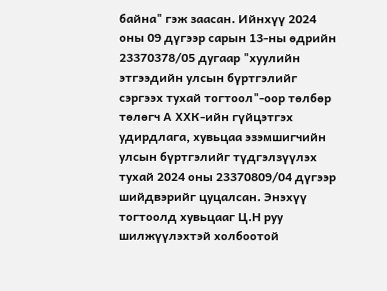байна" гэж заасан. Ийнхүү 2024 оны 09 дүгээр сарын 13-ны өдрийн 23370378/05 дугаар "хуулийн этгээдийн улсын бүртгэлийг сэргээх тухай тогтоол"-оор төлбөр төлөгч А ХХК-ийн гүйцэтгэх удирдлага, хувьцаа эзэмшигчийн улсын бүртгэлийг түдгэлзүүлэх тухай 2024 оны 23370809/04 дүгээр шийдвэрийг цуцалсан. Энэхүү тогтоолд хувьцааг Ц.Н руу шилжүүлэхтэй холбоотой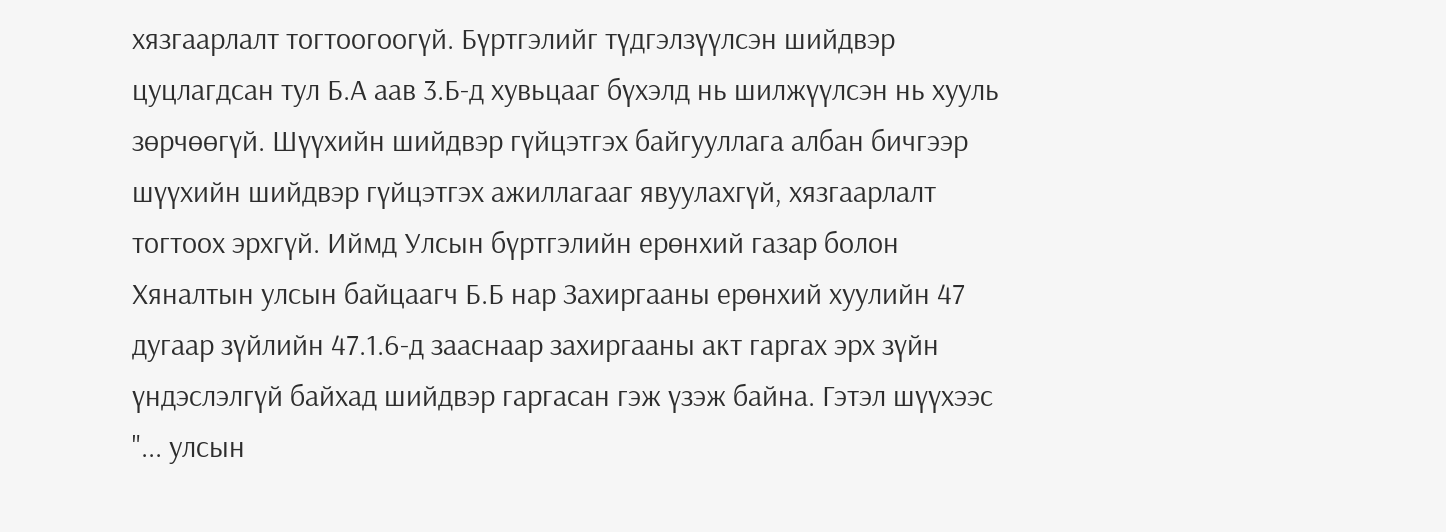хязгаарлалт тогтоогоогүй. Бүртгэлийг түдгэлзүүлсэн шийдвэр цуцлагдсан тул Б.А аав 3.Б-д хувьцааг бүхэлд нь шилжүүлсэн нь хууль зөрчөөгүй. Шүүхийн шийдвэр гүйцэтгэх байгууллага албан бичгээр шүүхийн шийдвэр гүйцэтгэх ажиллагааг явуулахгүй, хязгаарлалт тогтоох эрхгүй. Иймд Улсын бүртгэлийн ерөнхий газар болон Хяналтын улсын байцаагч Б.Б нар Захиргааны ерөнхий хуулийн 47 дугаар зүйлийн 47.1.6-д зааснаар захиргааны акт гаргах эрх зүйн үндэслэлгүй байхад шийдвэр гаргасан гэж үзэж байна. Гэтэл шүүхээс "... улсын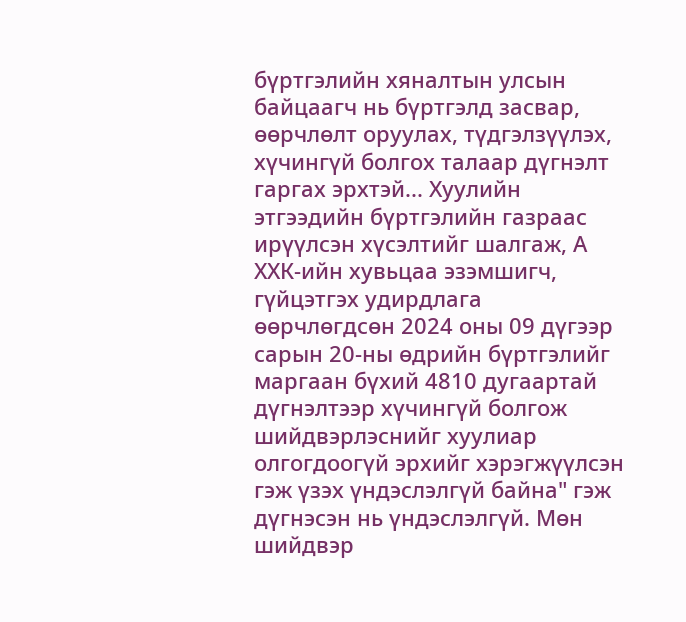бүртгэлийн хяналтын улсын байцаагч нь бүртгэлд засвар, өөрчлөлт оруулах, түдгэлзүүлэх, хүчингүй болгох талаар дүгнэлт гаргах эрхтэй... Хуулийн этгээдийн бүртгэлийн газраас ирүүлсэн хүсэлтийг шалгаж, А ХХК-ийн хувьцаа эзэмшигч, гүйцэтгэх удирдлага өөрчлөгдсөн 2024 оны 09 дүгээр сарын 20-ны өдрийн бүртгэлийг маргаан бүхий 4810 дугаартай дүгнэлтээр хүчингүй болгож шийдвэрлэснийг хуулиар олгогдоогүй эрхийг хэрэгжүүлсэн гэж үзэх үндэслэлгүй байна" гэж дүгнэсэн нь үндэслэлгүй. Мөн шийдвэр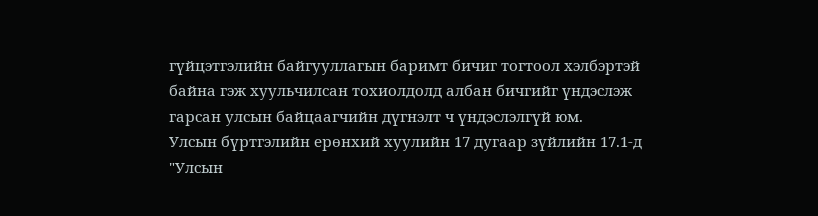гүйцэтгэлийн байгууллагын баримт бичиг тогтоол хэлбэртэй байна гэж хуульчилсан тохиолдолд албан бичгийг үндэслэж гарсан улсын байцаагчийн дүгнэлт ч үндэслэлгүй юм.
Улсын бүртгэлийн ерөнхий хуулийн 17 дугаар зүйлийн 17.1-д "Улсын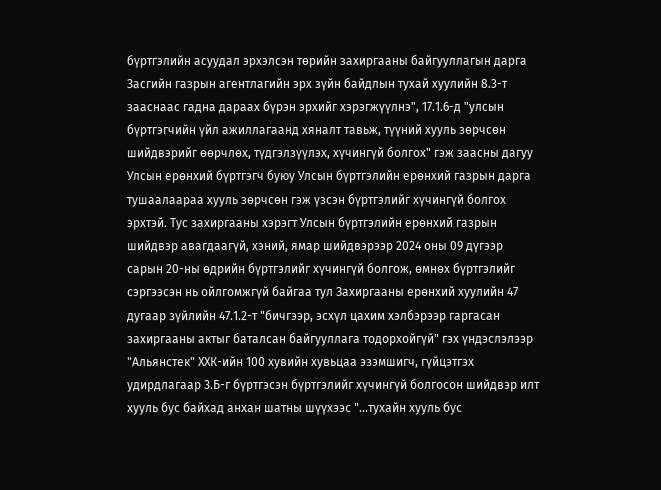бүртгэлийн асуудал эрхэлсэн төрийн захиргааны байгууллагын дарга Засгийн газрын агентлагийн эрх зүйн байдлын тухай хуулийн 8.3-т зааснаас гадна дараах бүрэн эрхийг хэрэгжүүлнэ", 17.1.6-д "улсын бүртгэгчийн үйл ажиллагаанд хяналт тавьж, түүний хууль зөрчсөн шийдвэрийг өөрчлөх, түдгэлзүүлэх, хүчингүй болгох" гэж заасны дагуу Улсын ерөнхий бүртгэгч буюу Улсын бүртгэлийн ерөнхий газрын дарга тушаалаараа хууль зөрчсөн гэж үзсэн бүртгэлийг хүчингүй болгох эрхтэй. Тус захиргааны хэрэгт Улсын бүртгэлийн ерөнхий газрын шийдвэр авагдаагүй, хэний, ямар шийдвэрээр 2024 оны 09 дүгээр сарын 20-ны өдрийн бүртгэлийг хүчингүй болгож, өмнөх бүртгэлийг сэргээсэн нь ойлгомжгүй байгаа тул Захиргааны ерөнхий хуулийн 47 дугаар зүйлийн 47.1.2-т "бичгээр, эсхүл цахим хэлбэрээр гаргасан захиргааны актыг баталсан байгууллага тодорхойгүй" гэх үндэслэлээр "Альянстек" ХХК-ийн 100 хувийн хувьцаа эзэмшигч, гүйцэтгэх удирдлагаар 3.Б-г бүртгэсэн бүртгэлийг хүчингүй болгосон шийдвэр илт хууль бус байхад анхан шатны шүүхээс "...тухайн хууль бус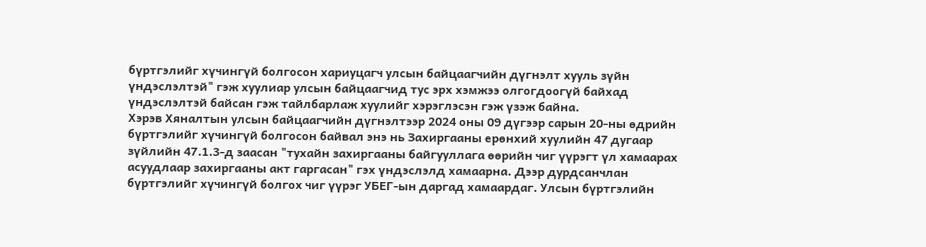бүртгэлийг хүчингүй болгосон хариуцагч улсын байцаагчийн дүгнэлт хууль зүйн үндэслэлтэй" гэж хуулиар улсын байцаагчид тус эрх хэмжээ олгогдоогүй байхад үндэслэлтэй байсан гэж тайлбарлаж хуулийг хэрэглэсэн гэж үзэж байна.
Хэрэв Хяналтын улсын байцаагчийн дүгнэлтээр 2024 оны 09 дүгээр сарын 20-ны өдрийн бүртгэлийг хүчингүй болгосон байвал энэ нь Захиргааны ерөнхий хуулийн 47 дугаар зүйлийн 47.1.3-д заасан "тухайн захиргааны байгууллага өөрийн чиг үүрэгт үл хамаарах асуудлаар захиргааны акт гаргасан" гэх үндэслэлд хамаарна. Дээр дурдсанчлан бүртгэлийг хүчингүй болгох чиг үүрэг УБЕГ-ын даргад хамаардаг. Улсын бүртгэлийн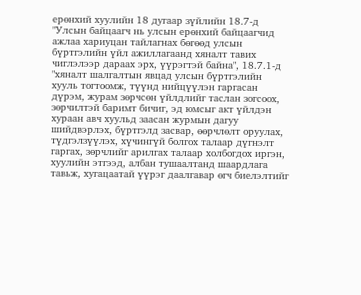ерөнхий хуулийн 18 дугаар зүйлийн 18.7-д "Улсын байцаагч нь улсын ерөнхий байцаагчид ажлаа хариуцан тайлагнах бөгөөд улсын бүртгэлийн үйл ажиллагаанд хяналт тавих чиглэлээр дараах эрх, үүрэгтэй байна", 18.7.1-д "хяналт шалгалтын явцад улсын бүртгэлийн хууль тогтоомж, түүнд нийцүүлэн гаргасан дүрэм, журам зөрчсөн үйлдлийг таслан зогсоох, зөрчилтэй баримт бичиг, эд юмсыг акт үйлдэн хураан авч хуульд заасан журмын дагуу шийдвэрлэх, бүртгэлд засвар, өөрчлөлт оруулах, түдгэлзүүлэх, хүчингүй болгох талаар дүгнэлт гаргах, зөрчлийг арилгах талаар холбогдох иргэн, хуулийн этгээд, албан тушаалтанд шаардлага тавьж, хугацаатай үүрэг даалгавар өгч биелэлтийг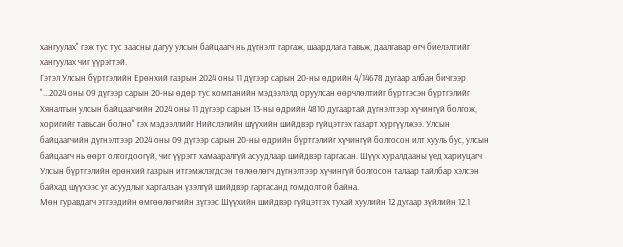хангуулах" гэж тус тус заасны дагуу улсын байцаагч нь дүгнэлт гаргаж, шаардлага тавьж, даалгавар өгч биелэлтийг хангуулах чиг үүрэгтэй.
Гэтэл Улсын бүртгэлийн Ерөнхий газрын 2024 оны 11 дүгээр сарын 20-ны өдрийн 4/14678 дугаар албан бичгээр "...2024 оны 09 дүгээр сарын 20-ны өдөр тус компанийн мэдээлэлд оруулсан өөрчлөлтийг бүртгэсэн бүртгэлийг Хяналтын улсын байцаагчийн 2024 оны 11 дүгээр сарын 13-ны өдрийн 4810 дугаартай дүгнэлтээр хүчингүй болгож, хоригийг тавьсан болно" гэх мэдээллийг Нийслэлийн шүүхийн шийдвэр гүйцэтгэх газарт хүргүүлжээ. Улсын байцаагчийн дүгнэлтээр 2024 оны 09 дүгээр сарын 20-ны өдрийн бүртгэлийг хүчингүй болгосон илт хууль бус, улсын байцаагч нь өөрт олгогдоогүй, чиг үүрэгт хамааралгүй асуудлаар шийдвэр гаргасан. Шүүх хуралдааны үед хариуцагч Улсын бүртгэлийн ерөнхий газрын итгэмжлэгдсэн төлөөлөгч дүгнэлтээр хүчингүй болгосон талаар тайлбар хэлсэн байхад шүүхээс уг асуудлыг харгалзан үзэлгүй шийдвэр гаргасанд гомдолтой байна.
Мөн гуравдагч этгээдийн өмгөөлөгчийн зүгээс Шүүхийн шийдвэр гүйцэтгэх тухай хуулийн 12 дугаар зүйлийн 12.1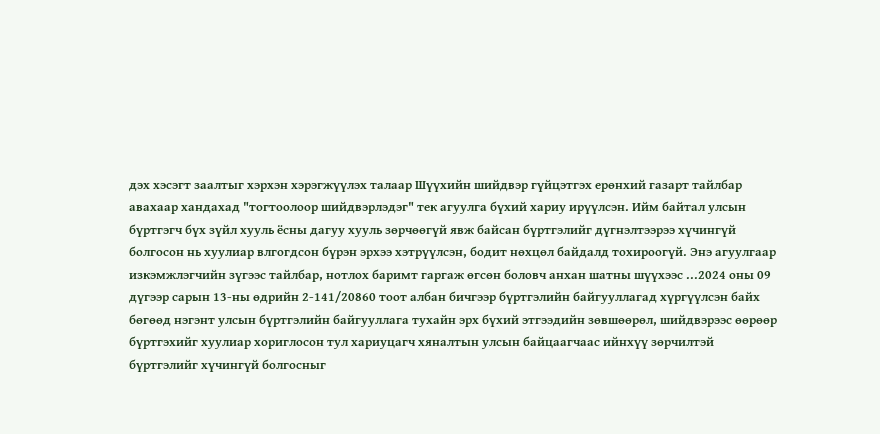дэх хэсэгт заалтыг хэрхэн хэрэгжүүлэх талаар Шүүхийн шийдвэр гүйцэтгэх ерөнхий газарт тайлбар авахаар хандахад "тогтоолоор шийдвэрлэдэг" тек агуулга бүхий хариу ирүүлсэн. Ийм байтал улсын бүртгэгч бүх зүйл хууль ёсны дагуу хууль зөрчөөгүй явж байсан бүртгэлийг дүгнэлтээрээ хүчингүй болгосон нь хуулиар влгогдсон бүрэн эрхээ хэтрүүлсэн, бодит нөхцөл байдалд тохироогүй. Энэ агуулгаар изкэмжлэгчийн зүгээс тайлбар, нотлох баримт гаргаж өгсөн боловч анхан шатны шүүхээс ...2024 оны 09 дүгээр сарын 13-ны өдрийн 2-141/20860 тоот албан бичгээр бүртгэлийн байгууллагад хүргүүлсэн байх бөгөөд нэгэнт улсын бүртгэлийн байгууллага тухайн эрх бүхий этгээдийн зөвшөөрөл, шийдвэрээс өөрөөр бүртгэхийг хуулиар хориглосон тул хариуцагч хяналтын улсын байцаагчаас ийнхүү зөрчилтэй бүртгэлийг хүчингүй болгосныг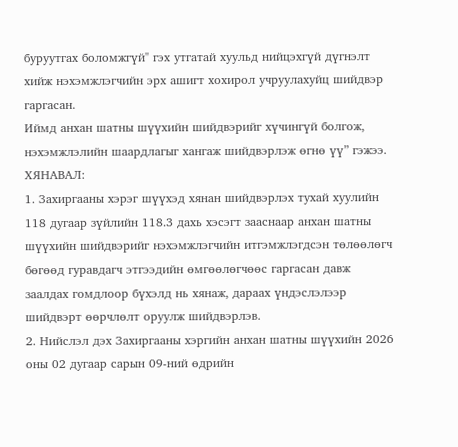буруутгах боломжгүй" гэх утгатай хуульд нийцэхгүй дүгнэлт хийж нэхэмжлэгчийн эрх ашигт хохирол учруулахуйц шийдвэр гаргасан.
Иймд анхан шатны шүүхийн шийдвэрийг хүчингүй болгож, нэхэмжлэлийн шаардлагыг хангаж шийдвэрлэж өгнө үү” гэжээ.
ХЯНАВАЛ:
1. Захиргааны хэрэг шүүхэд хянан шийдвэрлэх тухай хуулийн 118 дугаар зүйлийн 118.3 дахь хэсэгт зааснаар анхан шатны шүүхийн шийдвэрийг нэхэмжлэгчийн итгэмжлэгдсэн төлөөлөгч бөгөөд гуравдагч этгээдийн өмгөөлөгчөөс гаргасан давж заалдах гомдлоор бүхэлд нь хянаж, дараах үндэслэлээр шийдвэрт өөрчлөлт оруулж шийдвэрлэв.
2. Нийслэл дэх Захиргааны хэргийн анхан шатны шүүхийн 2026 оны 02 дугаар сарын 09-ний өдрийн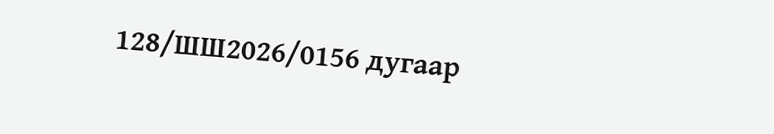128/ШШ2026/0156 дугаар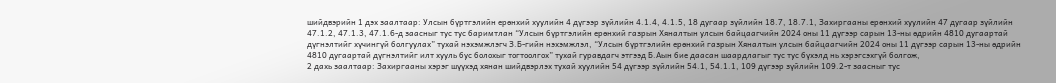шийдвэрийн 1 дэх заалтаар: Улсын бүртгэлийн ерөнхий хуулийн 4 дүгээр зүйлийн 4.1.4, 4.1.5, 18 дугаар зүйлийн 18.7, 18.7.1, Захиргааны ерөнхий хуулийн 47 дугаар зүйлийн 47.1.2, 47.1.3, 47.1.6-д заасныг тус тус баримтлан “Улсын бүртгэлийн ерөнхий газрын Хяналтын улсын байцаагчийн 2024 оны 11 дүгээр сарын 13-ны өдрийн 4810 дугаартай дүгнэлтийг хүчингүй болгуулах” тухай нэхэмжлэгч З.Б-гийн нэхэмжлэл, “Улсын бүртгэлийн ерөнхий газрын Хяналтын улсын байцаагчийн 2024 оны 11 дүгээр сарын 13-ны өдрийн 4810 дугаартай дүгнэлтийг илт хууль бус болохыг тогтоолгох” тухай гуравдагч этгээд Б.Аын бие даасан шаардлагыг тус тус бүхэлд нь хэрэгсэхгүй болгож,
2 дахь заалтаар: Захиргааны хэрэг шүүхэд хянан шийдвэрлэх тухай хуулийн 54 дүгээр зүйлийн 54.1, 54.1.1, 109 дүгээр зүйлийн 109.2-т заасныг тус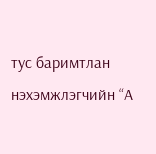тус баримтлан нэхэмжлэгчийн “А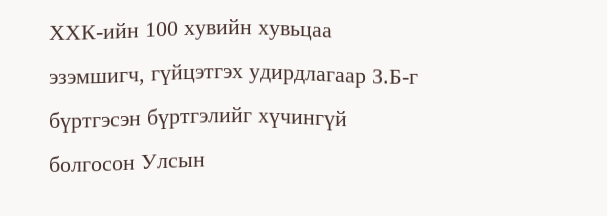ХХК-ийн 100 хувийн хувьцаа эзэмшигч, гүйцэтгэх удирдлагаар З.Б-г бүртгэсэн бүртгэлийг хүчингүй болгосон Улсын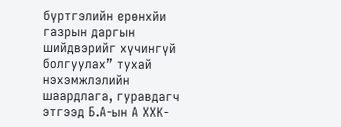бүртгэлийн ерөнхйи газрын даргын шийдвэрийг хүчингүй болгуулах” тухай нэхэмжлэлийн шаардлага, гуравдагч этгээд Б.А-ын А ХХК-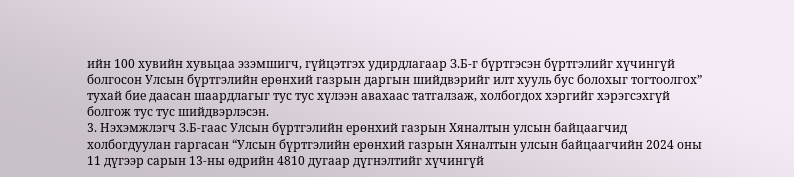ийн 100 хувийн хувьцаа эзэмшигч, гүйцэтгэх удирдлагаар З.Б-г бүртгэсэн бүртгэлийг хүчингүй болгосон Улсын бүртгэлийн ерөнхий газрын даргын шийдвэрийг илт хууль бус болохыг тогтоолгох” тухай бие даасан шаардлагыг тус тус хүлээн авахаас татгалзаж, холбогдох хэргийг хэрэгсэхгүй болгож тус тус шийдвэрлэсэн.
3. Нэхэмжлэгч З.Б-гаас Улсын бүртгэлийн ерөнхий газрын Хяналтын улсын байцаагчид холбогдуулан гаргасан “Улсын бүртгэлийн ерөнхий газрын Хяналтын улсын байцаагчийн 2024 оны 11 дүгээр сарын 13-ны өдрийн 4810 дугаар дүгнэлтийг хүчингүй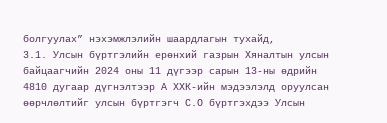болгуулах” нэхэмжлэлийн шаардлагын тухайд,
3.1. Улсын бүртгэлийн ерөнхий газрын Хяналтын улсын байцаагчийн 2024 оны 11 дүгээр сарын 13-ны өдрийн 4810 дугаар дүгнэлтээр А ХХК-ийн мэдээлэлд оруулсан өөрчлөлтийг улсын бүртгэгч С.О бүртгэхдээ Улсын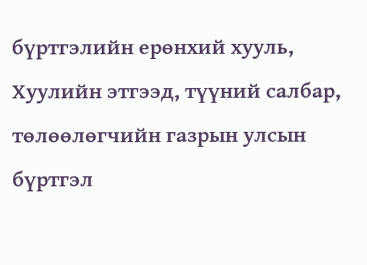бүртгэлийн ерөнхий хууль, Хуулийн этгээд, түүний салбар, төлөөлөгчийн газрын улсын бүртгэл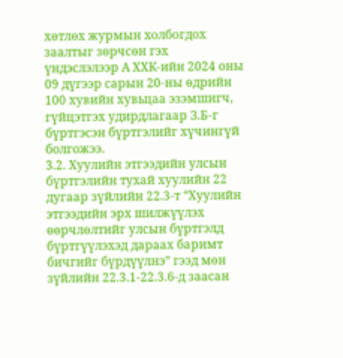хөтлөх журмын холбогдох заалтыг зөрчсөн гэх үндэслэлээр А ХХК-ийн 2024 оны 09 дүгээр сарын 20-ны өдрийн 100 хувийн хувьцаа эзэмшигч, гүйцэтгэх удирдлагаар З.Б-г бүртгэсэн бүртгэлийг хүчингүй болгожээ.
3.2. Хуулийн этгээдийн улсын бүртгэлийн тухай хуулийн 22 дугаар зүйлийн 22.3-т “Хуулийн этгээдийн эрх шилжүүлэх өөрчлөлтийг улсын бүртгэлд бүртгүүлэхэд дараах баримт бичгийг бүрдүүлнэ” гээд мөн зүйлийн 22.3.1-22.3.6-д заасан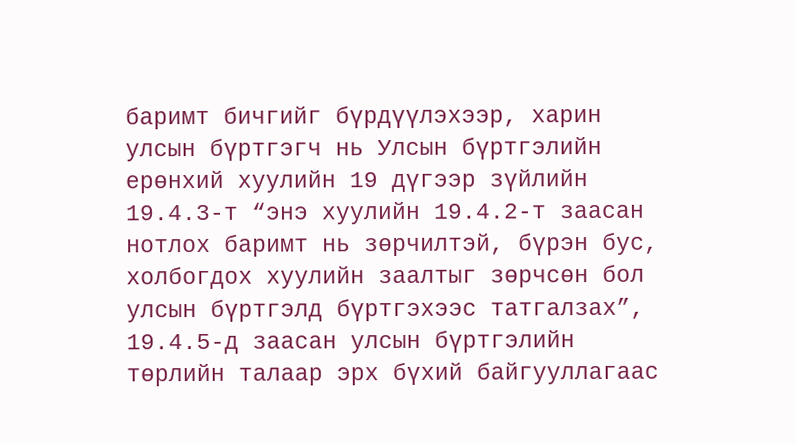баримт бичгийг бүрдүүлэхээр, харин улсын бүртгэгч нь Улсын бүртгэлийн ерөнхий хуулийн 19 дүгээр зүйлийн 19.4.3-т “энэ хуулийн 19.4.2-т заасан нотлох баримт нь зөрчилтэй, бүрэн бус, холбогдох хуулийн заалтыг зөрчсөн бол улсын бүртгэлд бүртгэхээс татгалзах”, 19.4.5-д заасан улсын бүртгэлийн төрлийн талаар эрх бүхий байгууллагаас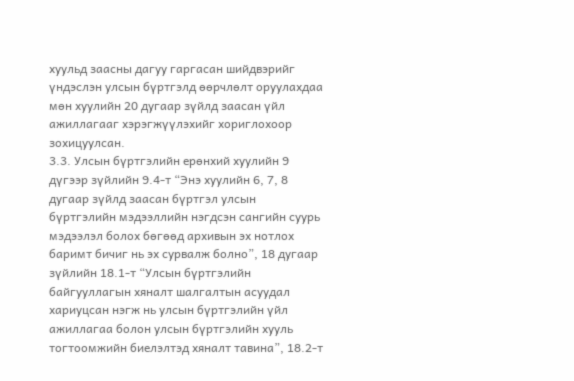хуульд заасны дагуу гаргасан шийдвэрийг үндэслэн улсын бүртгэлд өөрчлөлт оруулахдаа мөн хуулийн 20 дугаар зүйлд заасан үйл ажиллагааг хэрэгжүүлэхийг хориглохоор зохицуулсан.
3.3. Улсын бүртгэлийн ерөнхий хуулийн 9 дүгээр зүйлийн 9.4-т “Энэ хуулийн 6, 7, 8 дугаар зүйлд заасан бүртгэл улсын бүртгэлийн мэдээллийн нэгдсэн сангийн суурь мэдээлэл болох бөгөөд архивын эх нотлох баримт бичиг нь эх сурвалж болно”, 18 дугаар зүйлийн 18.1-т “Улсын бүртгэлийн байгууллагын хяналт шалгалтын асуудал хариуцсан нэгж нь улсын бүртгэлийн үйл ажиллагаа болон улсын бүртгэлийн хууль тогтоомжийн биелэлтэд хяналт тавина”, 18.2-т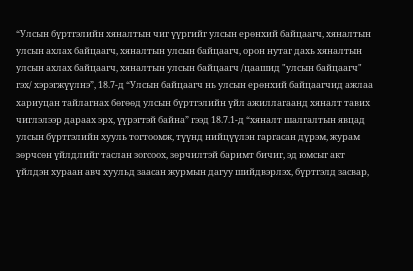“Улсын бүртгэлийн хяналтын чиг үүргийг улсын ерөнхий байцаагч, хяналтын улсын ахлах байцаагч, хяналтын улсын байцаагч, орон нутаг дахь хяналтын улсын ахлах байцаагч, хяналтын улсын байцаагч /цаашид "улсын байцаагч" гэх/ хэрэгжүүлнэ”, 18.7-д “Улсын байцаагч нь улсын ерөнхий байцаагчид ажлаа хариуцан тайлагнах бөгөөд улсын бүртгэлийн үйл ажиллагаанд хяналт тавих чиглэлээр дараах эрх, үүрэгтэй байна” гээд 18.7.1-д “хяналт шалгалтын явцад улсын бүртгэлийн хууль тогтоомж, түүнд нийцүүлэн гаргасан дүрэм, журам зөрчсөн үйлдлийг таслан зогсоох, зөрчилтэй баримт бичиг, эд юмсыг акт үйлдэн хураан авч хуульд заасан журмын дагуу шийдвэрлэх, бүртгэлд засвар,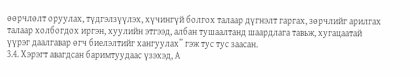өөрчлөлт оруулах, түдгэлзүүлэх, хүчингүй болгох талаар дүгнэлт гаргах, зөрчлийг арилгах талаар холбогдох иргэн, хуулийн этгээд, албан тушаалтанд шаардлага тавьж, хугацаатай үүрэг даалгавар өгч биелэлтийг хангуулах” гэж тус тус заасан.
3.4. Хэрэгт авагдсан баримтуудаас үзэхэд, А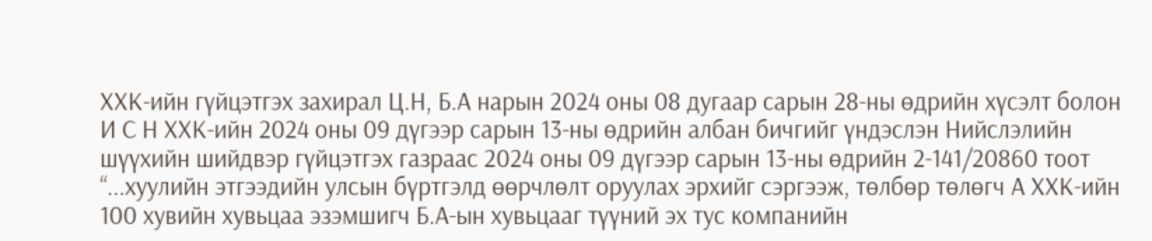ХХК-ийн гүйцэтгэх захирал Ц.Н, Б.А нарын 2024 оны 08 дугаар сарын 28-ны өдрийн хүсэлт болон И С Н ХХК-ийн 2024 оны 09 дүгээр сарын 13-ны өдрийн албан бичгийг үндэслэн Нийслэлийн шүүхийн шийдвэр гүйцэтгэх газраас 2024 оны 09 дүгээр сарын 13-ны өдрийн 2-141/20860 тоот “...хуулийн этгээдийн улсын бүртгэлд өөрчлөлт оруулах эрхийг сэргээж, төлбөр төлөгч А ХХК-ийн 100 хувийн хувьцаа эзэмшигч Б.А-ын хувьцааг түүний эх тус компанийн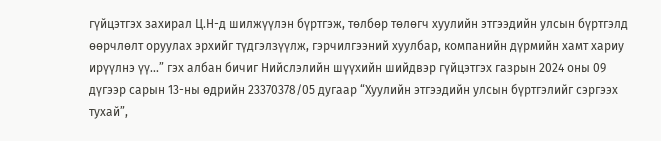гүйцэтгэх захирал Ц.Н-д шилжүүлэн бүртгэж, төлбөр төлөгч хуулийн этгээдийн улсын бүртгэлд өөрчлөлт оруулах эрхийг түдгэлзүүлж, гэрчилгээний хуулбар, компанийн дүрмийн хамт хариу ирүүлнэ үү...” гэх албан бичиг Нийслэлийн шүүхийн шийдвэр гүйцэтгэх газрын 2024 оны 09 дүгээр сарын 13-ны өдрийн 23370378/05 дугаар “Хуулийн этгээдийн улсын бүртгэлийг сэргээх тухай”,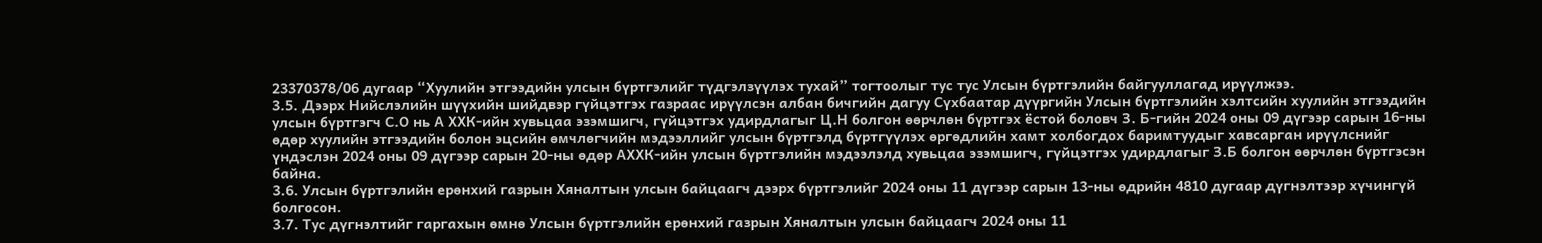23370378/06 дугаар “Хуулийн этгээдийн улсын бүртгэлийг түдгэлзүүлэх тухай” тогтоолыг тус тус Улсын бүртгэлийн байгууллагад ирүүлжээ.
3.5. Дээрх Нийслэлийн шүүхийн шийдвэр гүйцэтгэх газраас ирүүлсэн албан бичгийн дагуу Сүхбаатар дүүргийн Улсын бүртгэлийн хэлтсийн хуулийн этгээдийн улсын бүртгэгч С.О нь А ХХК-ийн хувьцаа эзэмшигч, гүйцэтгэх удирдлагыг Ц.Н болгон өөрчлөн бүртгэх ёстой боловч З. Б-гийн 2024 оны 09 дүгээр сарын 16-ны өдөр хуулийн этгээдийн болон эцсийн өмчлөгчийн мэдээллийг улсын бүртгэлд бүртгүүлэх өргөдлийн хамт холбогдох баримтуудыг хавсарган ирүүлснийг үндэслэн 2024 оны 09 дүгээр сарын 20-ны өдөр АХХК-ийн улсын бүртгэлийн мэдээлэлд хувьцаа эзэмшигч, гүйцэтгэх удирдлагыг З.Б болгон өөрчлөн бүртгэсэн байна.
3.6. Улсын бүртгэлийн ерөнхий газрын Хяналтын улсын байцаагч дээрх бүртгэлийг 2024 оны 11 дүгээр сарын 13-ны өдрийн 4810 дугаар дүгнэлтээр хүчингүй болгосон.
3.7. Тус дүгнэлтийг гаргахын өмнө Улсын бүртгэлийн ерөнхий газрын Хяналтын улсын байцаагч 2024 оны 11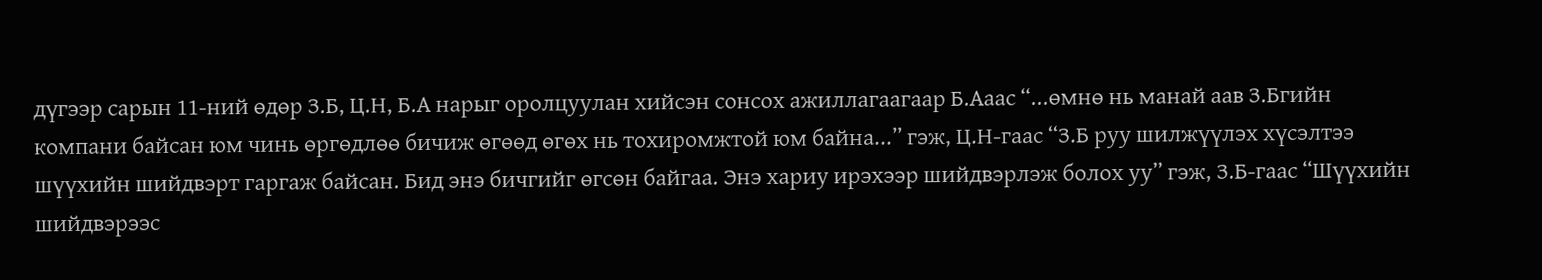дүгээр сарын 11-ний өдөр З.Б, Ц.Н, Б.А нарыг оролцуулан хийсэн сонсох ажиллагаагаар Б.Ааас “...өмнө нь манай аав З.Бгийн компани байсан юм чинь өргөдлөө бичиж өгөөд өгөх нь тохиромжтой юм байна...” гэж, Ц.Н-гаас “З.Б руу шилжүүлэх хүсэлтээ шүүхийн шийдвэрт гаргаж байсан. Бид энэ бичгийг өгсөн байгаа. Энэ хариу ирэхээр шийдвэрлэж болох уу” гэж, З.Б-гаас “Шүүхийн шийдвэрээс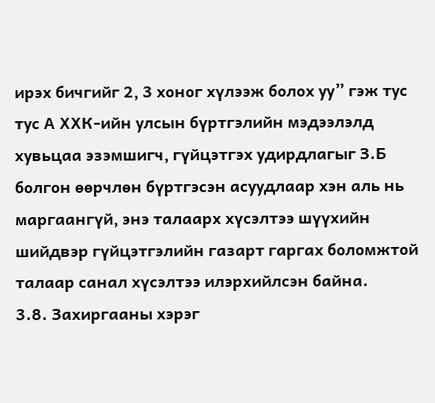ирэх бичгийг 2, 3 хоног хүлээж болох уу” гэж тус тус А ХХК-ийн улсын бүртгэлийн мэдээлэлд хувьцаа эзэмшигч, гүйцэтгэх удирдлагыг З.Б болгон өөрчлөн бүртгэсэн асуудлаар хэн аль нь маргаангүй, энэ талаарх хүсэлтээ шүүхийн шийдвэр гүйцэтгэлийн газарт гаргах боломжтой талаар санал хүсэлтээ илэрхийлсэн байна.
3.8. Захиргааны хэрэг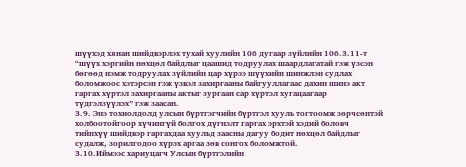шүүхэд хянан шийдвэрлэх тухай хуулийн 106 дугаар зүйлийн 106.3.11-т “шүүх хэргийн нөхцөл байдлыг цаашид тодруулах шаардлагатай гэж үзсэн бөгөөд нэмж тодруулах зүйлийн цар хүрээ шүүхийн шинжлэн судлах боломжоос хэтэрсэн гэж үзвэл захиргааны байгууллагаас дахин шинэ акт гаргах хүртэл захиргааны актыг зургаан сар хүртэл хугацаагаар түдгэлзүүлэх” гэж заасан.
3.9. Энэ тохиолдолд улсын бүртгэгчийн бүртгэл хууль тогтоомж зөрчсөнтэй холбоотойгоор хүчингүй болгох дүгнэлт гаргах эрхтэй хэдий боловч тийнхүү шийдвэр гаргахдаа хуульд заасны дагуу бодит нөхцөл байдлыг судалж, зорилгодоо хүрэх аргаа зөв сонгох боломжтой.
3.10.Иймээс хариуцагч Улсын бүртгэлийн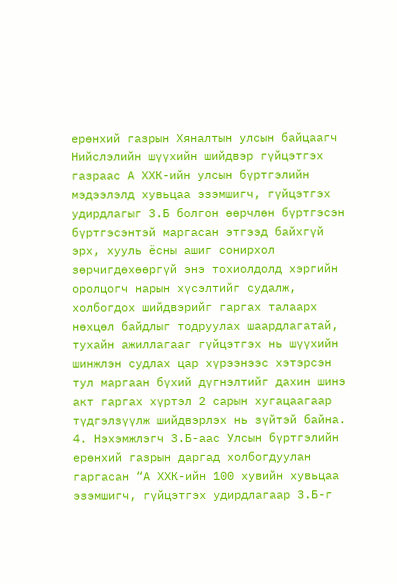ерөнхий газрын Хяналтын улсын байцаагч Нийслэлийн шүүхийн шийдвэр гүйцэтгэх газраас А ХХК-ийн улсын бүртгэлийн мэдээлэлд хувьцаа эзэмшигч, гүйцэтгэх удирдлагыг З.Б болгон өөрчлөн бүртгэсэн бүртгэсэнтэй маргасан этгээд байхгүй эрх, хууль ёсны ашиг сонирхол зөрчигдөхөөргүй энэ тохиолдолд хэргийн оролцогч нарын хүсэлтийг судалж, холбогдох шийдвэрийг гаргах талаарх нөхцөл байдлыг тодруулах шаардлагатай, тухайн ажиллагааг гүйцэтгэх нь шүүхийн шинжлэн судлах цар хүрээнээс хэтэрсэн тул маргаан бүхий дүгнэлтийг дахин шинэ акт гаргах хүртэл 2 сарын хугацаагаар түдгэлзүүлж шийдвэрлэх нь зүйтэй байна.
4. Нэхэмжлэгч З.Б-аас Улсын бүртгэлийн ерөнхий газрын даргад холбогдуулан гаргасан “А ХХК-ийн 100 хувийн хувьцаа эзэмшигч, гүйцэтгэх удирдлагаар З.Б-г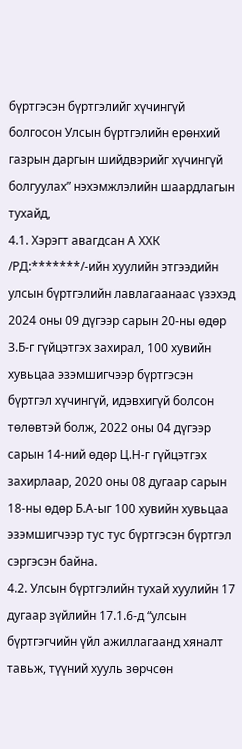бүртгэсэн бүртгэлийг хүчингүй болгосон Улсын бүртгэлийн ерөнхий газрын даргын шийдвэрийг хүчингүй болгуулах” нэхэмжлэлийн шаардлагын тухайд,
4.1. Хэрэгт авагдсан А ХХК /РД:*******/-ийн хуулийн этгээдийн улсын бүртгэлийн лавлагаанаас үзэхэд 2024 оны 09 дүгээр сарын 20-ны өдөр З.Б-г гүйцэтгэх захирал, 100 хувийн хувьцаа эзэмшигчээр бүртгэсэн бүртгэл хүчингүй, идэвхигүй болсон төлөвтэй болж, 2022 оны 04 дүгээр сарын 14-ний өдөр Ц.Н-г гүйцэтгэх захирлаар, 2020 оны 08 дугаар сарын 18-ны өдөр Б.А-ыг 100 хувийн хувьцаа эзэмшигчээр тус тус бүртгэсэн бүртгэл сэргэсэн байна.
4.2. Улсын бүртгэлийн тухай хуулийн 17 дугаар зүйлийн 17.1.6-д “улсын бүртгэгчийн үйл ажиллагаанд хяналт тавьж, түүний хууль зөрчсөн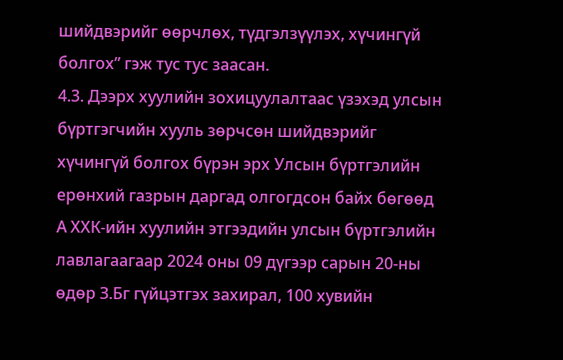шийдвэрийг өөрчлөх, түдгэлзүүлэх, хүчингүй болгох” гэж тус тус заасан.
4.3. Дээрх хуулийн зохицуулалтаас үзэхэд улсын бүртгэгчийн хууль зөрчсөн шийдвэрийг хүчингүй болгох бүрэн эрх Улсын бүртгэлийн ерөнхий газрын даргад олгогдсон байх бөгөөд А ХХК-ийн хуулийн этгээдийн улсын бүртгэлийн лавлагаагаар 2024 оны 09 дүгээр сарын 20-ны өдөр З.Бг гүйцэтгэх захирал, 100 хувийн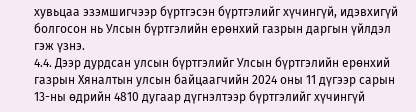хувьцаа эзэмшигчээр бүртгэсэн бүртгэлийг хүчингүй, идэвхигүй болгосон нь Улсын бүртгэлийн ерөнхий газрын даргын үйлдэл гэж үзнэ.
4.4. Дээр дурдсан улсын бүртгэлийг Улсын бүртгэлийн ерөнхий газрын Хяналтын улсын байцаагчийн 2024 оны 11 дүгээр сарын 13-ны өдрийн 4810 дугаар дүгнэлтээр бүртгэлийг хүчингүй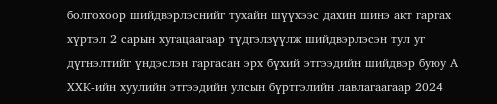болгохоор шийдвэрлэснийг тухайн шүүхээс дахин шинэ акт гаргах хүртэл 2 сарын хугацаагаар түдгэлзүүлж шийдвэрлэсэн тул уг дүгнэлтийг үндэслэн гаргасан эрх бүхий этгээдийн шийдвэр буюу А ХХК-ийн хуулийн этгээдийн улсын бүртгэлийн лавлагаагаар 2024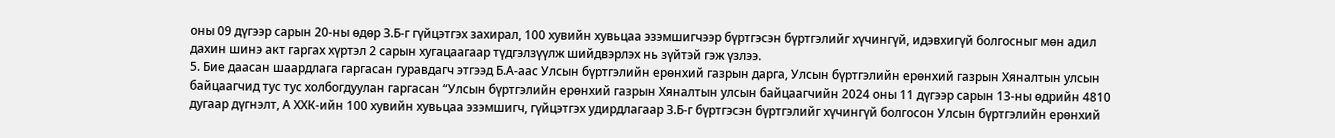оны 09 дүгээр сарын 20-ны өдөр З.Б-г гүйцэтгэх захирал, 100 хувийн хувьцаа эзэмшигчээр бүртгэсэн бүртгэлийг хүчингүй, идэвхигүй болгосныг мөн адил дахин шинэ акт гаргах хүртэл 2 сарын хугацаагаар түдгэлзүүлж шийдвэрлэх нь зүйтэй гэж үзлээ.
5. Бие даасан шаардлага гаргасан гуравдагч этгээд Б.А-аас Улсын бүртгэлийн ерөнхий газрын дарга, Улсын бүртгэлийн ерөнхий газрын Хяналтын улсын байцаагчид тус тус холбогдуулан гаргасан “Улсын бүртгэлийн ерөнхий газрын Хяналтын улсын байцаагчийн 2024 оны 11 дүгээр сарын 13-ны өдрийн 4810 дугаар дүгнэлт, А ХХК-ийн 100 хувийн хувьцаа эзэмшигч, гүйцэтгэх удирдлагаар З.Б-г бүртгэсэн бүртгэлийг хүчингүй болгосон Улсын бүртгэлийн ерөнхий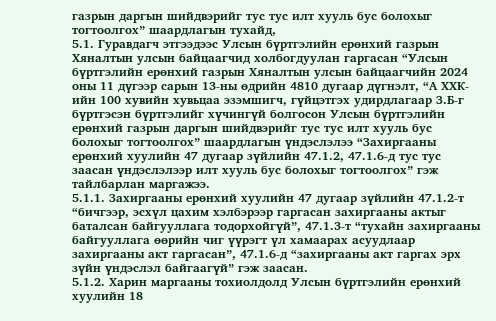газрын даргын шийдвэрийг тус тус илт хууль бус болохыг тогтоолгох” шаардлагын тухайд,
5.1. Гуравдагч этгээдээс Улсын бүртгэлийн ерөнхий газрын Хяналтын улсын байцаагчид холбогдуулан гаргасан “Улсын бүртгэлийн ерөнхий газрын Хяналтын улсын байцаагчийн 2024 оны 11 дүгээр сарын 13-ны өдрийн 4810 дугаар дүгнэлт, “А ХХК-ийн 100 хувийн хувьцаа эзэмшигч, гүйцэтгэх удирдлагаар З.Б-г бүртгэсэн бүртгэлийг хүчингүй болгосон Улсын бүртгэлийн ерөнхий газрын даргын шийдвэрийг тус тус илт хууль бус болохыг тогтоолгох” шаардлагын үндэслэлээ “Захиргааны ерөнхий хуулийн 47 дугаар зүйлийн 47.1.2, 47.1.6-д тус тус заасан үндэслэлээр илт хууль бус болохыг тогтоолгох” гэж тайлбарлан маргажээ.
5.1.1. Захиргааны ерөнхий хуулийн 47 дугаар зүйлийн 47.1.2-т “бичгээр, эсхүл цахим хэлбэрээр гаргасан захиргааны актыг баталсан байгууллага тодорхойгүй”, 47.1.3-т “тухайн захиргааны байгууллага өөрийн чиг үүрэгт үл хамаарах асуудлаар захиргааны акт гаргасан”, 47.1.6-д “захиргааны акт гаргах эрх зүйн үндэслэл байгаагүй” гэж заасан.
5.1.2. Харин маргааны тохиолдолд Улсын бүртгэлийн ерөнхий хуулийн 18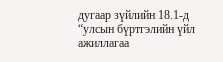дугаар зүйлийн 18.1-д “улсын бүртгэлийн үйл ажиллагаа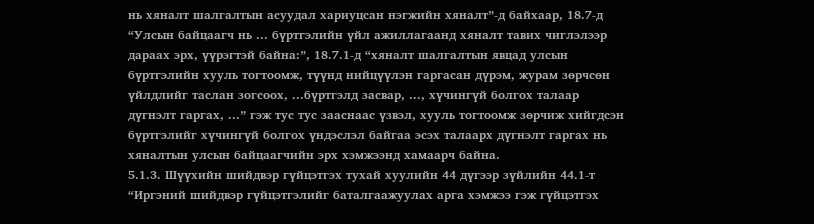нь хяналт шалгалтын асуудал хариуцсан нэгжийн хяналт”-д байхаар, 18.7-д “Улсын байцаагч нь ... бүртгэлийн үйл ажиллагаанд хяналт тавих чиглэлээр дараах эрх, үүрэгтэй байна:”, 18.7.1-д “хяналт шалгалтын явцад улсын бүртгэлийн хууль тогтоомж, түүнд нийцүүлэн гаргасан дүрэм, журам зөрчсөн үйлдлийг таслан зогсоох, ...бүртгэлд засвар, ..., хүчингүй болгох талаар дүгнэлт гаргах, ...” гэж тус тус зааснаас үзвэл, хууль тогтоомж зөрчиж хийгдсэн бүртгэлийг хүчингүй болгох үндэслэл байгаа эсэх талаарх дүгнэлт гаргах нь хяналтын улсын байцаагчийн эрх хэмжээнд хамаарч байна.
5.1.3. Шүүхийн шийдвэр гүйцэтгэх тухай хуулийн 44 дүгээр зүйлийн 44.1-т “Иргэний шийдвэр гүйцэтгэлийг баталгаажуулах арга хэмжээ гэж гүйцэтгэх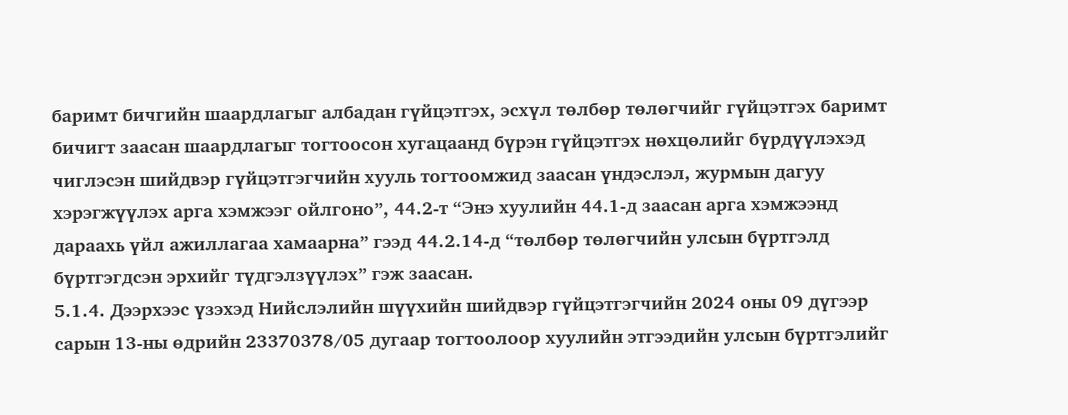баримт бичгийн шаардлагыг албадан гүйцэтгэх, эсхүл төлбөр төлөгчийг гүйцэтгэх баримт бичигт заасан шаардлагыг тогтоосон хугацаанд бүрэн гүйцэтгэх нөхцөлийг бүрдүүлэхэд чиглэсэн шийдвэр гүйцэтгэгчийн хууль тогтоомжид заасан үндэслэл, журмын дагуу хэрэгжүүлэх арга хэмжээг ойлгоно”, 44.2-т “Энэ хуулийн 44.1-д заасан арга хэмжээнд дараахь үйл ажиллагаа хамаарна” гээд 44.2.14-д “төлбөр төлөгчийн улсын бүртгэлд бүртгэгдсэн эрхийг түдгэлзүүлэх” гэж заасан.
5.1.4. Дээрхээс үзэхэд Нийслэлийн шүүхийн шийдвэр гүйцэтгэгчийн 2024 оны 09 дүгээр сарын 13-ны өдрийн 23370378/05 дугаар тогтоолоор хуулийн этгээдийн улсын бүртгэлийг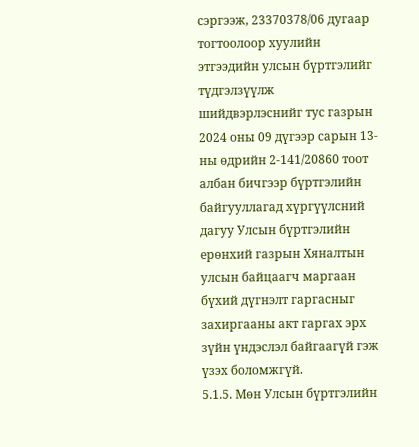сэргээж, 23370378/06 дугаар тогтоолоор хуулийн этгээдийн улсын бүртгэлийг түдгэлзүүлж шийдвэрлэснийг тус газрын 2024 оны 09 дүгээр сарын 13-ны өдрийн 2-141/20860 тоот албан бичгээр бүртгэлийн байгууллагад хүргүүлсний дагуу Улсын бүртгэлийн ерөнхий газрын Хяналтын улсын байцаагч маргаан бүхий дүгнэлт гаргасныг захиргааны акт гаргах эрх зүйн үндэслэл байгаагүй гэж үзэх боломжгүй.
5.1.5. Мөн Улсын бүртгэлийн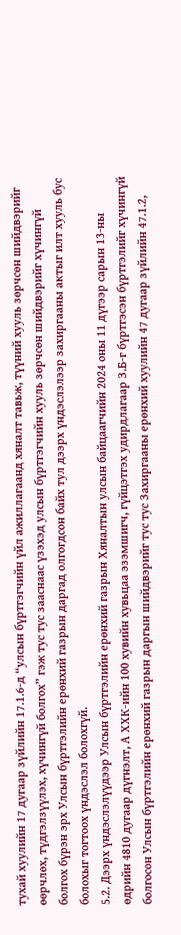тухай хуулийн 17 дугаар зүйлийн 17.1.6-д “улсын бүртгэгчийн үйл ажиллагаанд хяналт тавьж, түүний хууль зөрчсөн шийдвэрийг өөрчлөх, түдгэлзүүлэх, хүчингүй болгох” гэж тус тус зааснаас үзэхэд улсын бүртгэгчийн хууль зөрчсөн шийдвэрийг хүчингүй болгох бүрэн эрх Улсын бүртгэлийн ерөнхий газрын даргад олгогдсон байх тул дээрх үндэслэлээр захиргааны актыг илт хууль бус болохыг тогтоох үндэслэл болохгүй.
5.2. Дээрх үндэслэлүүдээр Улсын бүртгэлийн ерөнхий газрын Хяналтын улсын байцаагчийн 2024 оны 11 дүгээр сарын 13-ны өдрийн 4810 дугаар дүгнэлт, А ХХК-ийн 100 хувийн хувьцаа эзэмшигч, гүйцэтгэх удирдлагаар З.Б-г бүртгэсэн бүртгэлийг хүчингүй болгосон Улсын бүртгэлийн ерөнхий газрын даргын шийдвэрийг тус тус Захиргааны ерөнхий хуулийн 47 дугаар зүйлийн 47.1.2,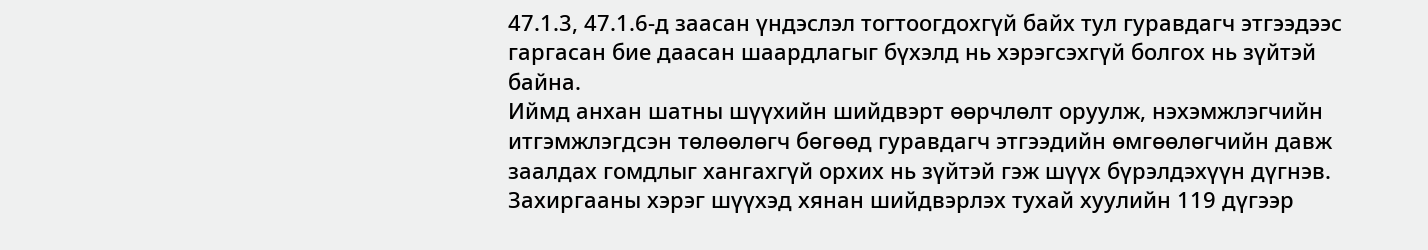47.1.3, 47.1.6-д заасан үндэслэл тогтоогдохгүй байх тул гуравдагч этгээдээс гаргасан бие даасан шаардлагыг бүхэлд нь хэрэгсэхгүй болгох нь зүйтэй байна.
Иймд анхан шатны шүүхийн шийдвэрт өөрчлөлт оруулж, нэхэмжлэгчийн итгэмжлэгдсэн төлөөлөгч бөгөөд гуравдагч этгээдийн өмгөөлөгчийн давж заалдах гомдлыг хангахгүй орхих нь зүйтэй гэж шүүх бүрэлдэхүүн дүгнэв.
Захиргааны хэрэг шүүхэд хянан шийдвэрлэх тухай хуулийн 119 дүгээр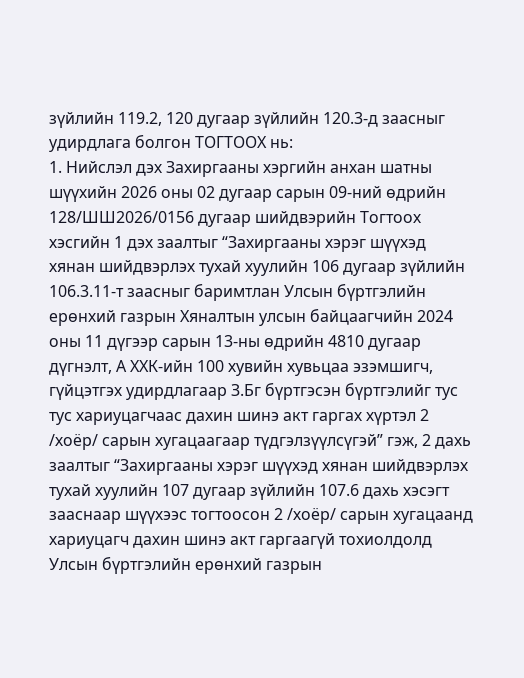зүйлийн 119.2, 120 дугаар зүйлийн 120.3-д заасныг удирдлага болгон ТОГТООХ нь:
1. Нийслэл дэх Захиргааны хэргийн анхан шатны шүүхийн 2026 оны 02 дугаар сарын 09-ний өдрийн 128/ШШ2026/0156 дугаар шийдвэрийн Тогтоох хэсгийн 1 дэх заалтыг “Захиргааны хэрэг шүүхэд хянан шийдвэрлэх тухай хуулийн 106 дугаар зүйлийн 106.3.11-т заасныг баримтлан Улсын бүртгэлийн ерөнхий газрын Хяналтын улсын байцаагчийн 2024 оны 11 дүгээр сарын 13-ны өдрийн 4810 дугаар дүгнэлт, А ХХК-ийн 100 хувийн хувьцаа эзэмшигч, гүйцэтгэх удирдлагаар З.Бг бүртгэсэн бүртгэлийг тус тус хариуцагчаас дахин шинэ акт гаргах хүртэл 2 /хоёр/ сарын хугацаагаар түдгэлзүүлсүгэй” гэж, 2 дахь заалтыг “Захиргааны хэрэг шүүхэд хянан шийдвэрлэх тухай хуулийн 107 дугаар зүйлийн 107.6 дахь хэсэгт зааснаар шүүхээс тогтоосон 2 /хоёр/ сарын хугацаанд хариуцагч дахин шинэ акт гаргаагүй тохиолдолд Улсын бүртгэлийн ерөнхий газрын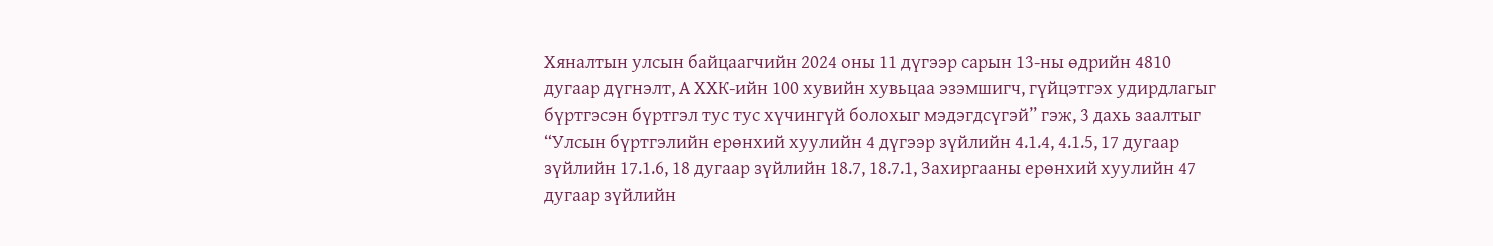Хяналтын улсын байцаагчийн 2024 оны 11 дүгээр сарын 13-ны өдрийн 4810 дугаар дүгнэлт, А ХХК-ийн 100 хувийн хувьцаа эзэмшигч, гүйцэтгэх удирдлагыг бүртгэсэн бүртгэл тус тус хүчингүй болохыг мэдэгдсүгэй” гэж, 3 дахь заалтыг “Улсын бүртгэлийн ерөнхий хуулийн 4 дүгээр зүйлийн 4.1.4, 4.1.5, 17 дугаар зүйлийн 17.1.6, 18 дугаар зүйлийн 18.7, 18.7.1, Захиргааны ерөнхий хуулийн 47 дугаар зүйлийн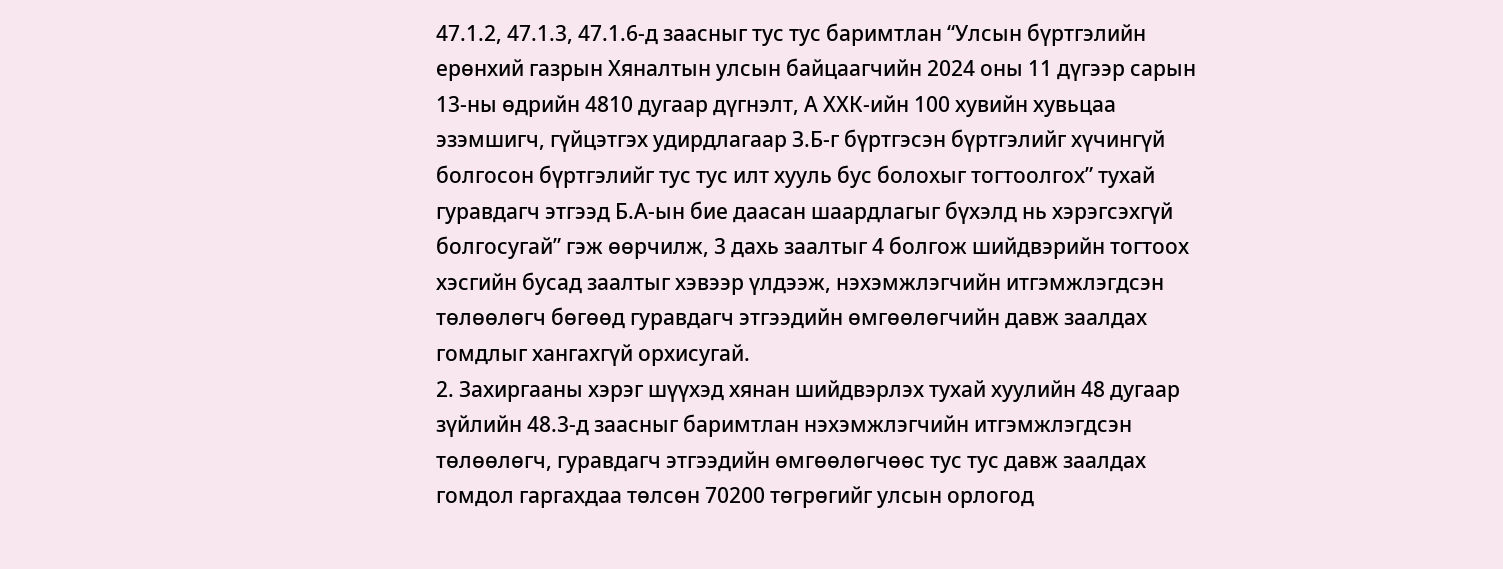47.1.2, 47.1.3, 47.1.6-д заасныг тус тус баримтлан “Улсын бүртгэлийн ерөнхий газрын Хяналтын улсын байцаагчийн 2024 оны 11 дүгээр сарын 13-ны өдрийн 4810 дугаар дүгнэлт, А ХХК-ийн 100 хувийн хувьцаа эзэмшигч, гүйцэтгэх удирдлагаар З.Б-г бүртгэсэн бүртгэлийг хүчингүй болгосон бүртгэлийг тус тус илт хууль бус болохыг тогтоолгох” тухай гуравдагч этгээд Б.А-ын бие даасан шаардлагыг бүхэлд нь хэрэгсэхгүй болгосугай” гэж өөрчилж, 3 дахь заалтыг 4 болгож шийдвэрийн тогтоох хэсгийн бусад заалтыг хэвээр үлдээж, нэхэмжлэгчийн итгэмжлэгдсэн төлөөлөгч бөгөөд гуравдагч этгээдийн өмгөөлөгчийн давж заалдах гомдлыг хангахгүй орхисугай.
2. Захиргааны хэрэг шүүхэд хянан шийдвэрлэх тухай хуулийн 48 дугаар зүйлийн 48.3-д заасныг баримтлан нэхэмжлэгчийн итгэмжлэгдсэн төлөөлөгч, гуравдагч этгээдийн өмгөөлөгчөөс тус тус давж заалдах гомдол гаргахдаа төлсөн 70200 төгрөгийг улсын орлогод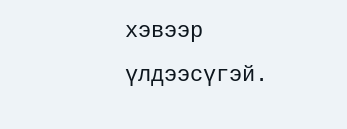хэвээр үлдээсүгэй.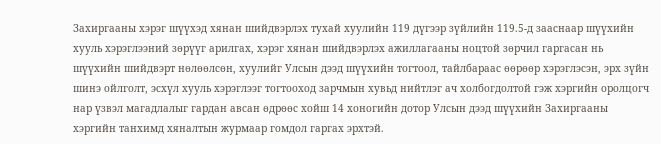Захиргааны хэрэг шүүхэд хянан шийдвэрлэх тухай хуулийн 119 дүгээр зүйлийн 119.5-д зааснаар шүүхийн хууль хэрэглээний зөрүүг арилгах, хэрэг хянан шийдвэрлэх ажиллагааны ноцтой зөрчил гаргасан нь шүүхийн шийдвэрт нөлөөлсөн, хуулийг Улсын дээд шүүхийн тогтоол, тайлбараас өөрөөр хэрэглэсэн, эрх зүйн шинэ ойлголт, эсхүл хууль хэрэглээг тогтооход зарчмын хувьд нийтлэг ач холбогдолтой гэж хэргийн оролцогч нар үзвэл магадлалыг гардан авсан өдрөөс хойш 14 хоногийн дотор Улсын дээд шүүхийн Захиргааны хэргийн танхимд хяналтын журмаар гомдол гаргах эрхтэй.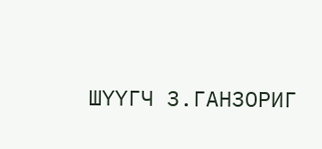ШҮҮГЧ З.ГАНЗОРИГ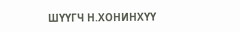ШҮҮГЧ Н.ХОНИНХҮҮ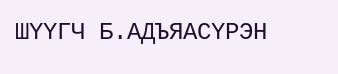ШҮҮГЧ Б.АДЪЯАСҮРЭН